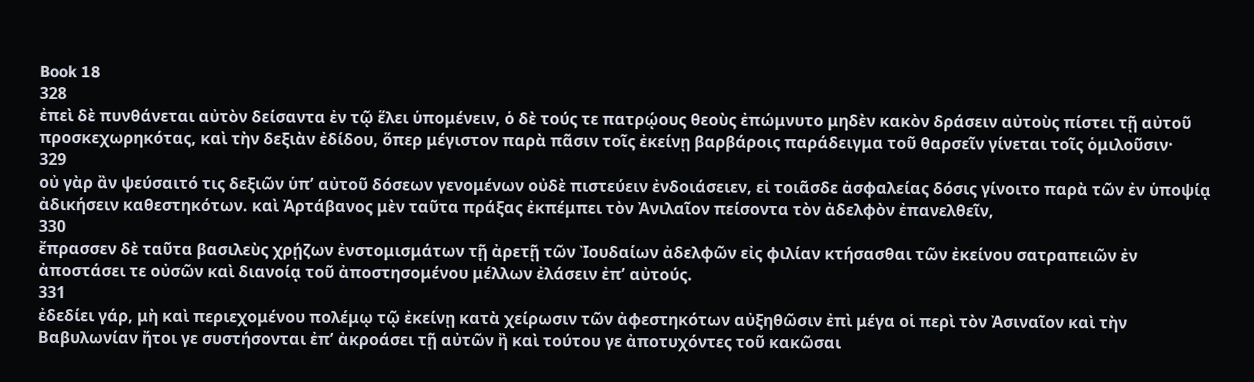Book 18
328
ἐπεὶ δὲ πυνθάνεται αὐτὸν δείσαντα ἐν τῷ ἕλει ὑπομένειν, ὁ δὲ τούς τε πατρῴους θεοὺς ἐπώμνυτο μηδὲν κακὸν δράσειν αὐτοὺς πίστει τῇ αὐτοῦ προσκεχωρηκότας, καὶ τὴν δεξιὰν ἐδίδου, ὅπερ μέγιστον παρὰ πᾶσιν τοῖς ἐκείνῃ βαρβάροις παράδειγμα τοῦ θαρσεῖν γίνεται τοῖς ὁμιλοῦσιν·
329
οὐ γὰρ ἂν ψεύσαιτό τις δεξιῶν ὑπʼ αὐτοῦ δόσεων γενομένων οὐδὲ πιστεύειν ἐνδοιάσειεν, εἰ τοιᾶσδε ἀσφαλείας δόσις γίνοιτο παρὰ τῶν ἐν ὑποψίᾳ ἀδικήσειν καθεστηκότων. καὶ Ἀρτάβανος μὲν ταῦτα πράξας ἐκπέμπει τὸν Ἀνιλαῖον πείσοντα τὸν ἀδελφὸν ἐπανελθεῖν,
330
ἔπρασσεν δὲ ταῦτα βασιλεὺς χρῄζων ἐνστομισμάτων τῇ ἀρετῇ τῶν Ἰουδαίων ἀδελφῶν εἰς φιλίαν κτήσασθαι τῶν ἐκείνου σατραπειῶν ἐν ἀποστάσει τε οὐσῶν καὶ διανοίᾳ τοῦ ἀποστησομένου μέλλων ἐλάσειν ἐπʼ αὐτούς.
331
ἐδεδίει γάρ, μὴ καὶ περιεχομένου πολέμῳ τῷ ἐκείνῃ κατὰ χείρωσιν τῶν ἀφεστηκότων αὐξηθῶσιν ἐπὶ μέγα οἱ περὶ τὸν Ἀσιναῖον καὶ τὴν Βαβυλωνίαν ἤτοι γε συστήσονται ἐπʼ ἀκροάσει τῇ αὐτῶν ἢ καὶ τούτου γε ἀποτυχόντες τοῦ κακῶσαι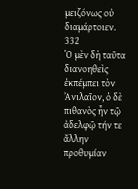μειζόνως οὐ διαμάρτοιεν.
332
Ὁ μὲν δὴ ταῦτα διανοηθεὶς ἐκπέμπει τὸν Ἀνιλαῖον, ὁ δὲ πιθανὸς ἦν τῷ ἀδελφῷ τήν τε ἄλλην προθυμίαν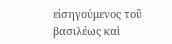εἰσηγούμενος τοῦ βασιλέως καὶ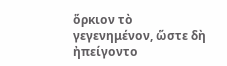ὅρκιον τὸ γεγενημένον, ὥστε δὴ ἠπείγοντο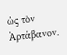ὡς τὸν Ἀρτάβανον.